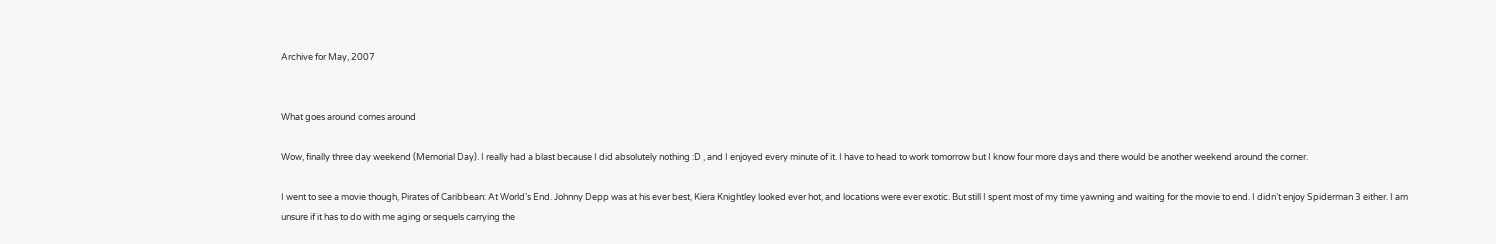Archive for May, 2007


What goes around comes around

Wow, finally three day weekend (Memorial Day). I really had a blast because I did absolutely nothing :D , and I enjoyed every minute of it. I have to head to work tomorrow but I know four more days and there would be another weekend around the corner.

I went to see a movie though, Pirates of Caribbean: At World’s End. Johnny Depp was at his ever best, Kiera Knightley looked ever hot, and locations were ever exotic. But still I spent most of my time yawning and waiting for the movie to end. I didn’t enjoy Spiderman 3 either. I am unsure if it has to do with me aging or sequels carrying the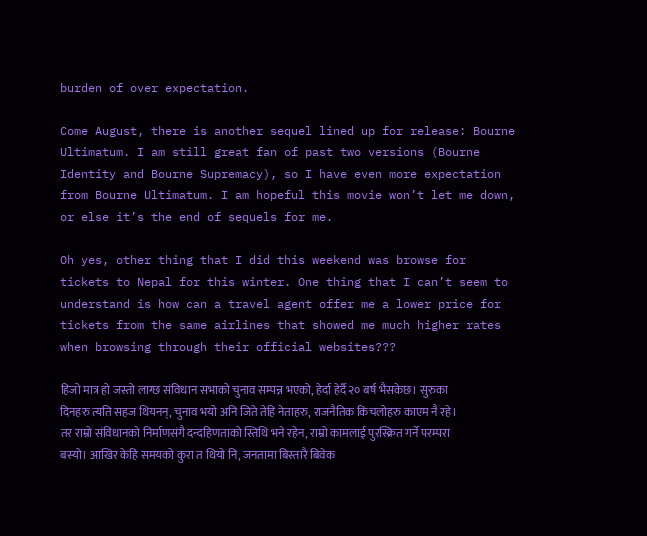burden of over expectation.

Come August, there is another sequel lined up for release: Bourne Ultimatum. I am still great fan of past two versions (Bourne Identity and Bourne Supremacy), so I have even more expectation from Bourne Ultimatum. I am hopeful this movie won’t let me down, or else it’s the end of sequels for me.

Oh yes, other thing that I did this weekend was browse for tickets to Nepal for this winter. One thing that I can’t seem to understand is how can a travel agent offer me a lower price for tickets from the same airlines that showed me much higher rates when browsing through their official websites???

हिजो मात्र हो जस्तो लाग्छ संविधान सभाको चुनाव सम्पन्न भएको, हेर्दा हेर्दै २० बर्ष भैसकेछ। सुरुका दिनहरु त्यति सहज थियनन्, चुनाव भयो अनि जिते तेहि नेताहरु, राजनैतिक किचलोहरु काएम नै रहे। तर राम्रो संविधानको निर्माणसंगै दन्दहिणताको स्तिथि भने रहेन, राम्रो कामलाई पुरस्क्रित गर्ने परम्परा बस्यो। आखिर केहि समयको कुरा त थियो नि, जनतामा बिस्तारै बिवेक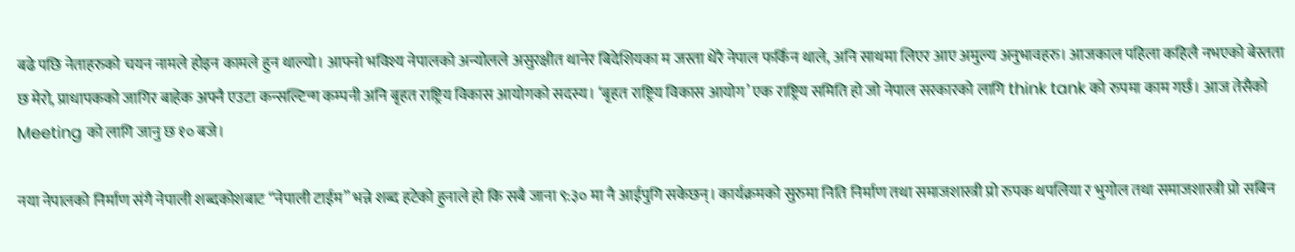बढे पछि नेताहरुको चयन नामले होइन कामले हुन थाल्यो। आफ्नो भविश्य नेपालको अन्योलले असुरक्षीत थानेर बिदेशियका म जस्ता धेरै नेपाल फर्किन थाले, अनि साथमा लिएर आए अमुल्य अनुभावहरु। आजकाल पहिला कहिलै नभएको बेस्तता छ मेरो, प्राधापकको जागिर बाहेक अफ्नै एउटा कन्सल्टिन्ग कम्पनी अनि बृहत राष्ट्रिय विकास आयोगको सदस्य। ‘बृहत राष्ट्रिय विकास आयोग’ एक राष्ट्रिय समिति हो जो नेपाल सरकारको लागि think tank को रुपमा काम गर्छ। आज तेसैको Meeting को लागि जानु छ १० बजे।

नया नेपालको निर्माण संगै नेपाली शब्दकोशबाट “नेपाली टाईम” भन्ने शब्द हटेको हुनाले हो कि सबै जाना ९:३० मा नै आईपुगि सकेछन्। कार्यक्रमको सुरुमा निति निर्माण तथा समाजशास्त्री प्रो रुपक थपलिया र भुगोल तथा समाजशास्त्री प्रो सबिन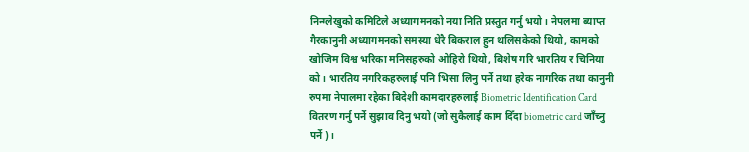निन्ग्लेखुको कमिटिले अध्यागमनको नया निति प्रस्तुत गर्नु भयो। नेपलमा ब्याप्त गैरकानुनी अध्यागमनको समस्या धेरै बिकराल हुन थलिसकेको थियो, कामको खोजिम विश्व भरिका मनिसहरुको ओहिरो थियो, बिशेष गरि भारतिय र चिनिया को। भारतिय नगरिकहरुलाई पनि भिसा लिनु पर्ने तथा हरेक नागरिक तथा कानुनी रुपमा नेपालमा रहेका बिदेशी कामदारहरुलाई Biometric Identification Card वितरण गर्नु पर्ने सुझाव दिनु भयो (जो सुकैलाई काम दिँदा biometric card जाँच्नु पर्ने)।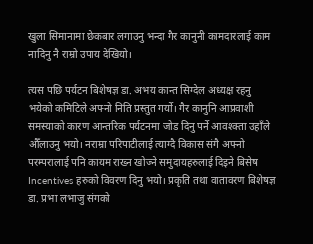खुला सिमानामा छेकबार लगाउनु भन्दा गैर कानुनी कामदारलाई काम नादिनु नै राम्रो उपाय देखियो।

त्यस पछि पर्यटन बिशेषज्ञ डा. अभय कान्त सिग्देल अध्यक्ष रहनु भयेको कमिटिले अफ्नो निति प्रस्तुत गर्यो। गैर कानुनि आप्रवाशी समस्याको कारण आन्तरिक पर्यटनमा जोड दिनु पर्ने आवश्क्ता उहाँले औँलाउनु भयो। नराम्रा परिपाटीलाई त्याग्दै विकास संगै अफ्नो परम्परालाई पनि कायम राख्न खोज्ने समुदायहरुलाई दिइने बिसेष Incentives हरुको विवरण दिनु भयो। प्रकृति तथा वातावरण बिशेषज्ञ डा. प्रभा लभाजु संगको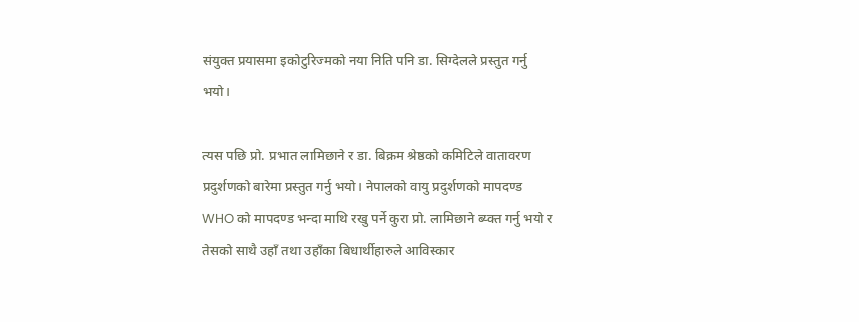संयुक्त प्रयासमा इकोटुरिज्मको नया निति पनि डा. सिग्देलले प्रस्तुत गर्नु भयो।

त्यस पछि प्रो. प्रभात लामिछाने र डा. बिक्रम श्रेष्ठको कमिटिले वातावरण प्रदुर्शणको बारेमा प्रस्तुत गर्नु भयो। नेपालको वायु प्रदुर्शणको मापदण्ड WHO को मापदण्ड भन्दा माथि रखु पर्ने कुरा प्रो. लामिछाने ब्य्क्त गर्नु भयो र तेसको साथै उहाँ तथा उहाँका बिधार्थीहारुले आविस्कार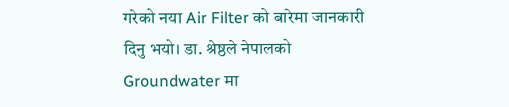गरेको नया Air Filter को बारेमा जानकारी दिनु भयो। डा. श्रेष्ठले नेपालको Groundwater मा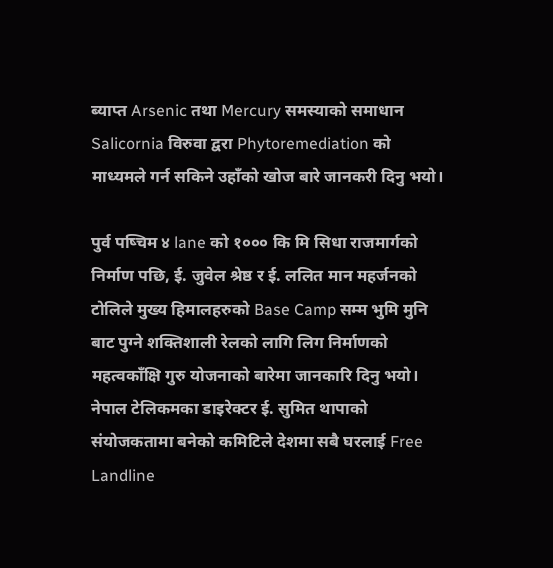ब्याप्त Arsenic तथा Mercury समस्याको समाधान Salicornia विरुवा द्वरा Phytoremediation को माध्यमले गर्न सकिने उहाँको खोज बारे जानकरी दिनु भयो।

पुर्व पष्चिम ४ lane को १००० कि मि सिधा राजमार्गको निर्माण पछि, ई. जुवेल श्रेष्ठ र ई. ललित मान महर्जनको टोलिले मुख्य हिमालहरुको Base Camp सम्म भुमि मुनि बाट पुग्ने शक्तिशाली रेलको लागि लिग निर्माणको महत्वकाँक्षि गुरु योजनाको बारेमा जानकारि दिनु भयो। नेपाल टेलिकमका डाइरेक्टर ई. सुमित थापाको संयोजकतामा बनेको कमिटिले देशमा सबै घरलाई Free Landline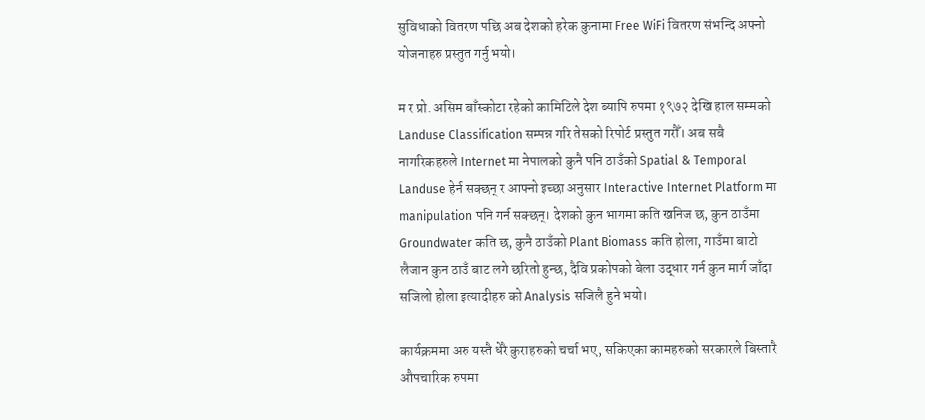सुविधाको वितरण पछि अब देशको हरेक कुनामा Free WiFi वितरण संभन्दि अफ्नो योजनाहरु प्रस्तुत गर्नु भयो।

म र प्रो. असिम बाँस्कोटा रहेको कामिटिले देश ब्यापि रुपमा १९७२ देखि हाल सम्मको Landuse Classification सम्पन्न गरि तेसको रिपोर्ट प्रस्तुत गरौँ। अब सबै नागरिकहरुले Internet मा नेपालको कुनै पनि ठाउँको Spatial & Temporal Landuse हेर्न सक्छन् र आफ्नो इच्छा अनुसार Interactive Internet Platform मा manipulation पनि गर्न सक्छन्। देशको कुन भागमा कति खनिज छ, कुन ठाउँमा Groundwater कति छ, कुनै ठाउँको Plant Biomass कति होला, गाउँमा बाटो लैजान कुन ठाउँ बाट लगे छरितो हुन्छ, दैवि प्रकोपको बेला उद्धार गर्न कुन मार्ग जाँदा सजिलो होला इत्यादीहरु को Analysis सजिलै हुने भयो।

कार्यक्रममा अरु यस्तै धेरै कुराहरुको चर्चा भए, सकिएका कामहरुको सरकारले बिस्तारै औपचारिक रुपमा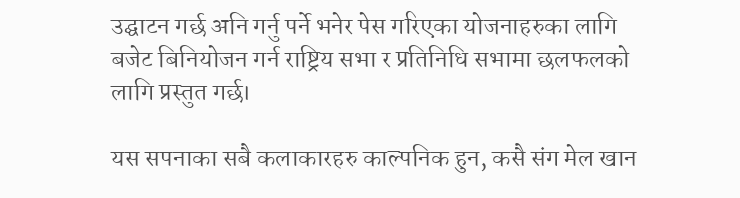उद्घाटन गर्छ अनि गर्नु पर्ने भनेर पेस गरिएका योजनाहरुका लागि बजेट बिनियोजन गर्न राष्ट्रिय सभा र प्रतिनिधि सभामा छलफलको लागि प्रस्तुत गर्छ।

यस सपनाका सबै कलाकारहरु काल्पनिक हुन, कसै संग मेल खान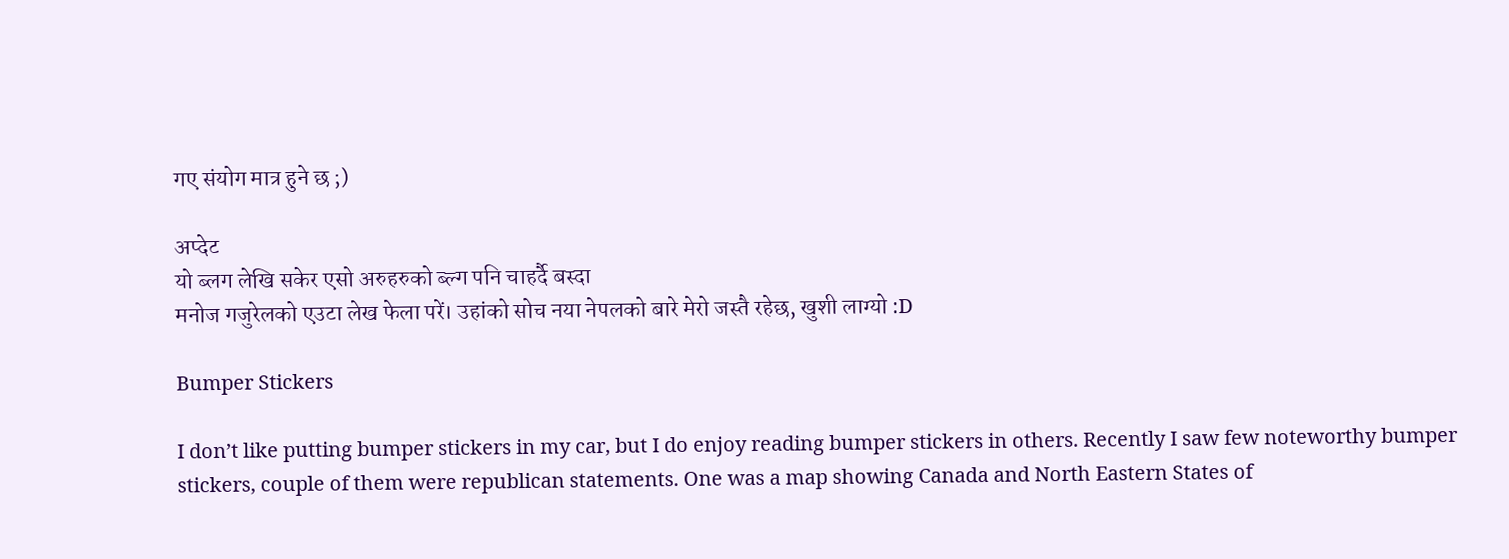गए संयोग मात्र हुने छ ;)

अप्देट
यो ब्लग लेखि सकेर एसो अरुहरुको ब्ल्ग पनि चाहर्दै बस्दा
मनोज गजुरेलको एउटा लेख फेला परें। उहांको सोच नया नेपलको बारे मेरो जस्तै रहेछ, खुशी लाग्यो :D

Bumper Stickers

I don’t like putting bumper stickers in my car, but I do enjoy reading bumper stickers in others. Recently I saw few noteworthy bumper stickers, couple of them were republican statements. One was a map showing Canada and North Eastern States of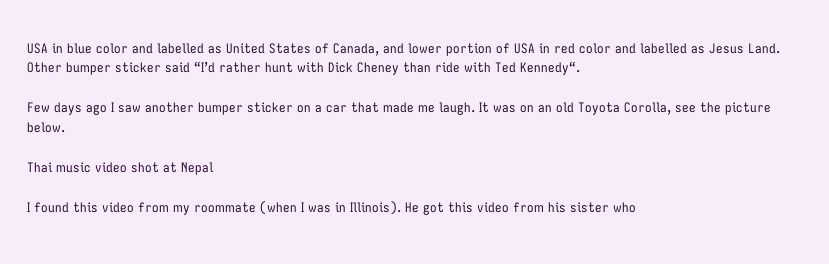USA in blue color and labelled as United States of Canada, and lower portion of USA in red color and labelled as Jesus Land. Other bumper sticker said “I’d rather hunt with Dick Cheney than ride with Ted Kennedy“.

Few days ago I saw another bumper sticker on a car that made me laugh. It was on an old Toyota Corolla, see the picture below.

Thai music video shot at Nepal

I found this video from my roommate (when I was in Illinois). He got this video from his sister who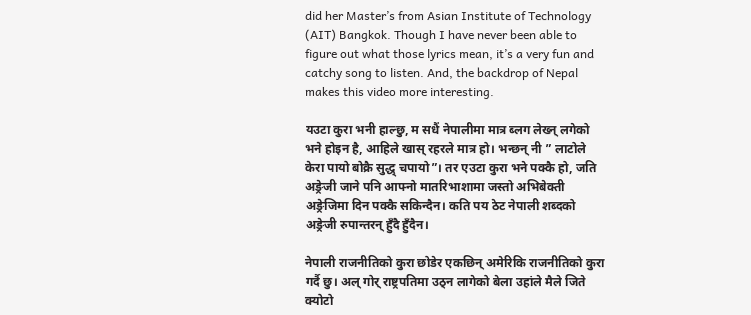did her Master’s from Asian Institute of Technology (AIT) Bangkok. Though I have never been able to figure out what those lyrics mean, it’s a very fun and catchy song to listen. And, the backdrop of Nepal makes this video more interesting.

यउटा कुरा भनी हाल्छु, म सधैं नेपालीमा मात्र ब्लग लेख्न् लगेको भने होइन है, आहिले खास् रहरले मात्र हो। भन्छन् नी ” लाटोले केरा पायो बोक्रै सुद्ध् चपायो”। तर एउटा कुरा भने पक्कै हो, जति अङ्रेजी जाने पनि आफ्नो मातरिभाशामा जस्तो अभिबेक्ती अङ्रेजिमा दिन पक्कै सकिन्दैन। कति पय ठेट नेपाली शब्दको अङ्रेजी रुपान्तरन् हुँदै हुँदैन।

नेपाली राजनीतिको कुरा छोडेर एकछिन् अमेरिकि राजनीतिको कुरा गर्दै छु। अल् गोर् राष्ट्रपतिमा उठ्न लागेको बेला उहांले मैले जिते क्योटो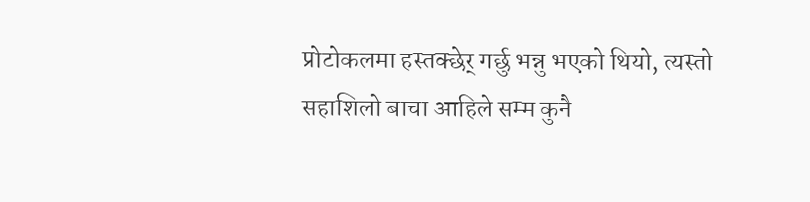प्रोटोकलमा हस्तक्छेर् गर्छु भन्नु भएको थियो, त्यस्तो सहाशिलो बाचा आहिले सम्म कुनै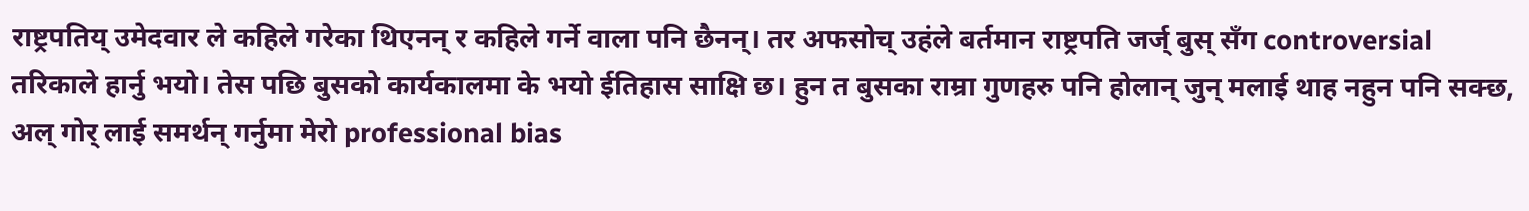राष्ट्रपतिय् उमेदवार ले कहिले गरेका थिएनन् र कहिले गर्ने वाला पनि छैनन्। तर अफसोच् उहंले बर्तमान राष्ट्रपति जर्ज् बुस् सँग controversial तरिकाले हार्नु भयो। तेस पछि बुसको कार्यकालमा के भयो ईतिहास साक्षि छ। हुन त बुसका राम्रा गुणहरु पनि होलान् जुन् मलाई थाह नहुन पनि सक्छ, अल् गोर् लाई समर्थन् गर्नुमा मेरो professional bias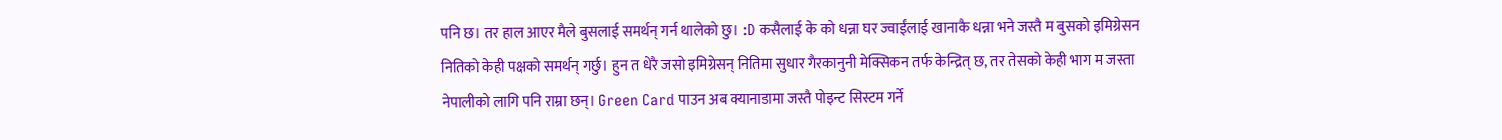पनि छ। तर हाल आएर मैले बुसलाई समर्थन् गर्न थालेको छु। :D कसैलाई के को धन्ना घर ज्वाईंलाई खानाकै धन्ना भने जस्तै म बुसको इमिग्रेसन नितिको केही पक्षको समर्थन् गर्छु। हुन त धेरै जसो इमिग्रेसन् नितिमा सुधार गैरकानुनी मेक्सिकन तर्फ केन्द्रित् छ, तर तेसको केही भाग म जस्ता नेपालीको लागि पनि राम्रा छन्। Green Card पाउन अब क्यानाडामा जस्तै पोइन्ट सिस्टम गर्ने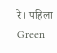रे। पहिला Green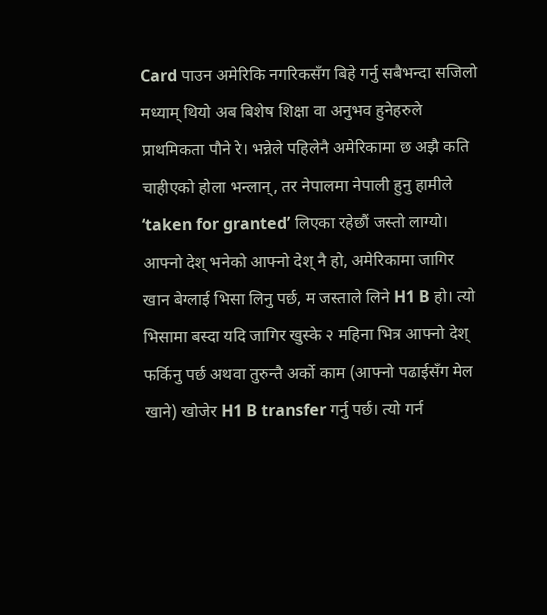Card पाउन अमेरिकि नगरिकसँग बिहे गर्नु सबैभन्दा सजिलो मध्याम् थियो अब बिशेष शिक्षा वा अनुभव हुनेहरुले प्राथमिकता पौने रे। भन्नेले पहिलेनै अमेरिकामा छ अझै कति चाहीएको होला भन्लान्, तर नेपालमा नेपाली हुनु हामीले ‘taken for granted’ लिएका रहेछौं जस्तो लाग्यो। आफ्नो देश् भनेको आफ्नो देश् नै हो, अमेरिकामा जागिर खान बेग्लाई भिसा लिनु पर्छ, म जस्ताले लिने H1 B हो। त्यो भिसामा बस्दा यदि जागिर खुस्के २ महिना भित्र आफ्नो देश् फर्किनु पर्छ अथवा तुरुन्तै अर्को काम (आफ्नो पढाईसँग मेल खाने) खोजेर H1 B transfer गर्नु पर्छ। त्यो गर्न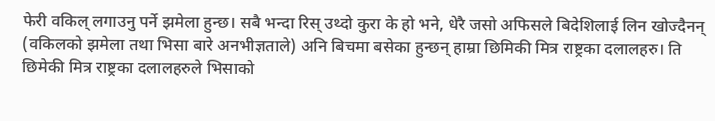फेरी वकिल् लगाउनु पर्ने झमेला हुन्छ। सबै भन्दा रिस् उथ्दो कुरा के हो भने, धेरै जसो अफिसले बिदेशिलाई लिन खोज्दैनन् (वकिलको झमेला तथा भिसा बारे अनभीज्ञताले) अनि बिचमा बसेका हुन्छन् हाम्रा छिमिकी मित्र राष्ट्रका दलालहरु। ति छिमेकी मित्र राष्ट्रका दलालहरुले भिसाको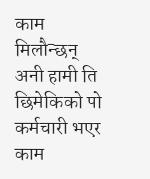काम मिलौन्छन् अनी हामी ति छिमेकिको पो कर्मचारी भएर काम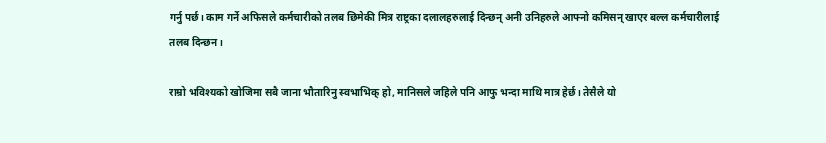गर्नु पर्छ। काम गर्ने अफिसले कर्मचारीको तलब छिमेकी मित्र राष्ट्रका दलालहरुलाई दिन्छन् अनी उनिहरुले आफ्नो कमिसन् खाएर बल्ल कर्मचारीलाई तलब दिन्छन।

राम्रो भविश्यको खोजिमा सबै जाना भौतारिनु स्वभाभिक् हो, मानिसले जहिले पनि आफु भन्दा माथि मात्र हेर्छ। तेसैले यो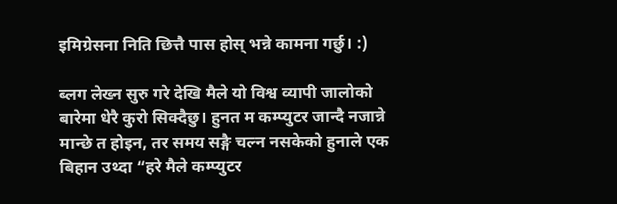इमिग्रेसना निति छित्तै पास होस् भन्ने कामना गर्छु। :)

ब्लग लेख्न सुरु गरे देखि मैले यो विश्व व्यापी जालोको बारेमा धेरै कुरो सिक्दैछु। हुनत म कम्प्युटर जान्दै नजान्ने मान्छे त होइन, तर समय सङ्गै चल्न नसकेको हुनाले एक बिहान उथ्दा “हरे मैले कम्प्युटर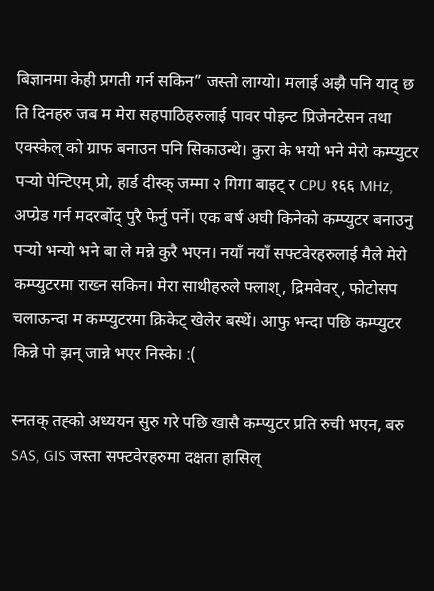बिज्ञानमा केही प्रगती गर्न सकिन” जस्तो लाग्यो। मलाई अझै पनि याद् छ ति दिनहरु जब म मेरा सहपाठिहरुलाई पावर पोइन्ट प्रिजेनटेसन तथा एक्स्केल् को ग्राफ बनाउन पनि सिकाउन्थे। कुरा के भयो भने मेरो कम्प्युटर पर्‍यो पेन्टिएम् प्रो, हार्ड दीस्क् जम्मा २ गिगा बाइट् र CPU १६६ MHz, अप्ग्रेड गर्न मदरर्बोद् पुरै फेर्नु पर्ने। एक बर्ष अघी किनेको कम्प्युटर बनाउनु पर्‍यो भन्यो भने बा ले मन्ने कुरै भएन। नयाँ नयाँ सफ्टवेरहरुलाई मैले मेरो कम्प्युटरमा राख्न सकिन। मेरा साथीहरुले फ्लाश्, द्रिमवेवर्, फोटोसप चलाऊन्दा म कम्प्युटरमा क्रिकेट् खेलेर बस्थें। आफु भन्दा पछि कम्प्युटर किन्ने पो झन् जान्ने भएर निस्के। :(

स्नतक् तह्को अध्ययन सुरु गरे पछि खासै कम्प्युटर प्रति रुची भएन, बरु SAS, GIS जस्ता सफ्टवेरहरुमा दक्षता हासिल्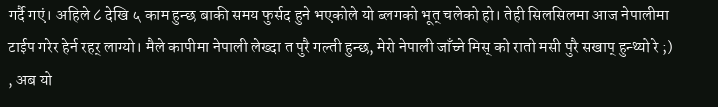गर्दै गएं। अहिले ८ देखि ५ काम हुन्छ बाकी समय फुर्सद हुने भएकोले यो ब्लगको भूत् चलेको हो। तेही सिलसिलमा आज नेपालीमा टाईप गरेर हेर्न रहर् लाग्यो। मैले कापीमा नेपाली लेख्दा त पुरै गल्ती हुन्छ, मेरो नेपाली जाँच्ने मिस् को रातो मसी पुरै सखाप् हुन्थ्यो रे ;) , अब यो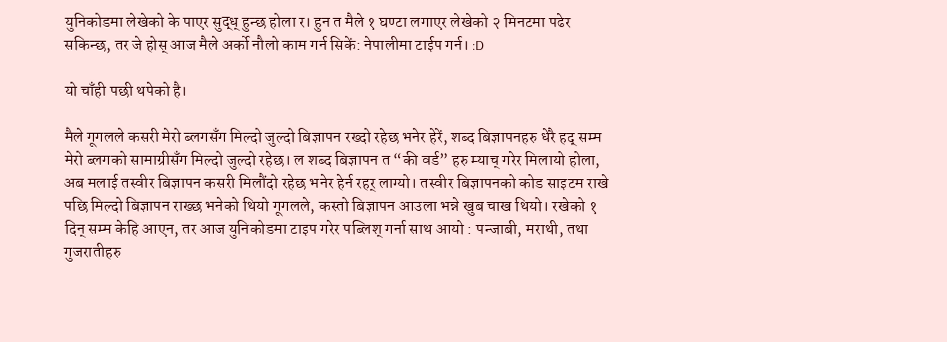युनिकोडमा लेखेको के पाएर सुद्ध् हुन्छ होला र। हुन त मैले १ घण्टा लगाएर लेखेको २ मिनटमा पढेर सकिन्छ, तर जे होस् आज मैले अर्को नौलो काम गर्न सिकें: नेपालीमा टाईप गर्न। :D

यो चाँही पछी थपेको है।

मैले गूगलले कसरी मेरो ब्लगसँग मिल्दो जुल्दो बिज्ञापन रख्दो रहेछ भनेर हेरें, शब्द बिज्ञापनहरु धेरै हद् सम्म मेरो ब्लगको सामाग्रीसँग मिल्दो जुल्दो रहेछ। ल शब्द बिज्ञापन त “की वर्ड” हरु म्याच् गरेर मिलायो होला, अब मलाई तस्वीर बिज्ञापन कसरी मिलौंदो रहेछ भनेर हेर्न रहर् लाग्यो। तस्वीर बिज्ञापनको कोड साइटम राखे पछि मिल्दो बिज्ञापन राख्छ भनेको थियो गूगलले, कस्तो बिज्ञापन आउला भन्ने खुब चाख थियो। रखेको १ दिन् सम्म केहि आएन, तर आज युनिकोडमा टाइप गरेर पब्लिश् गर्ना साथ आयो : पन्जाबी, मराथी, तथा गुजरातीहरु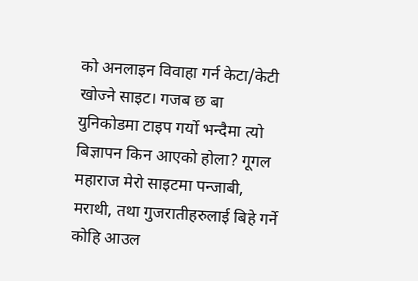को अनलाइन विवाहा गर्न केटा/केटी खोज्ने साइट। गजब छ बा युनिकोडमा टाइप गर्यो भन्दैमा त्यो बिज्ञापन किन आएको होला? गूगल महाराज मेरो साइटमा पन्जाबी, मराथी, तथा गुजरातीहरुलाई बिहे गर्ने कोहि आउल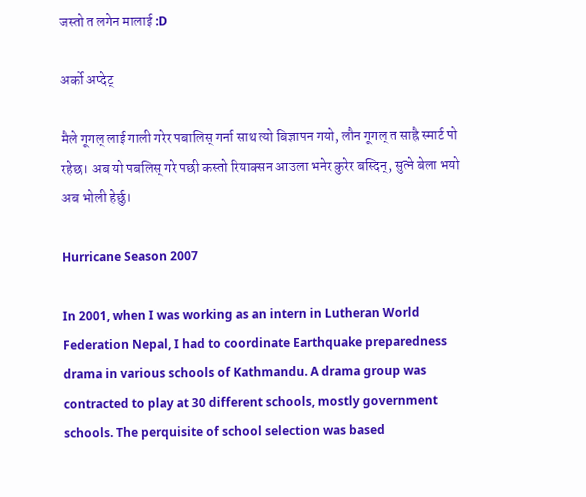जस्तो त लगेन मालाई :D

अर्को अप्देट्

मैले गूगल् लाई गाली गरेर पबालिस् गर्ना साथ त्यो बिज्ञापन गयो, लौन गूगल् त साह्रै स्मार्ट पो रहेछ। अब यो पबलिस् गरे पछी कस्तो रियाक्सन आउला भनेर कुरेर बस्दिन्, सुत्ने बेला भयो अब भोली हेर्छु।

Hurricane Season 2007

In 2001, when I was working as an intern in Lutheran World Federation Nepal, I had to coordinate Earthquake preparedness drama in various schools of Kathmandu. A drama group was contracted to play at 30 different schools, mostly government schools. The perquisite of school selection was based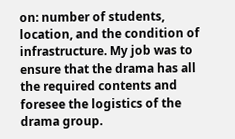on: number of students, location, and the condition of infrastructure. My job was to ensure that the drama has all the required contents and foresee the logistics of the drama group.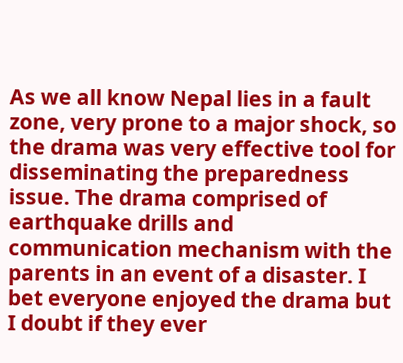As we all know Nepal lies in a fault zone, very prone to a major shock, so the drama was very effective tool for disseminating the preparedness issue. The drama comprised of earthquake drills and communication mechanism with the parents in an event of a disaster. I bet everyone enjoyed the drama but I doubt if they ever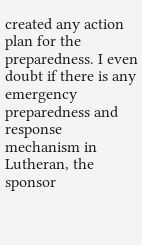created any action plan for the preparedness. I even doubt if there is any emergency preparedness and response mechanism in Lutheran, the sponsor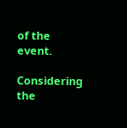of the event.

Considering the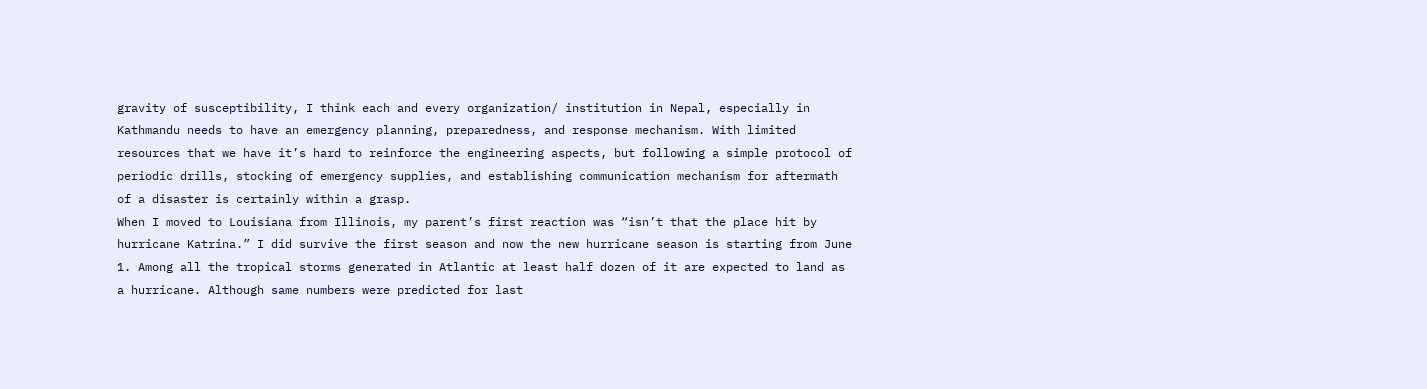gravity of susceptibility, I think each and every organization/ institution in Nepal, especially in Kathmandu needs to have an emergency planning, preparedness, and response mechanism. With limited resources that we have it’s hard to reinforce the engineering aspects, but following a simple protocol of periodic drills, stocking of emergency supplies, and establishing communication mechanism for aftermath of a disaster is certainly within a grasp.
When I moved to Louisiana from Illinois, my parent’s first reaction was “isn’t that the place hit by hurricane Katrina.” I did survive the first season and now the new hurricane season is starting from June 1. Among all the tropical storms generated in Atlantic at least half dozen of it are expected to land as a hurricane. Although same numbers were predicted for last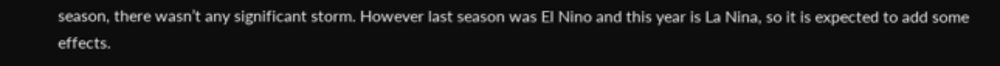season, there wasn’t any significant storm. However last season was El Nino and this year is La Nina, so it is expected to add some effects.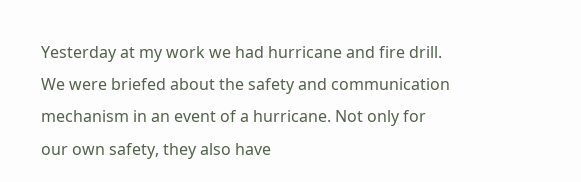Yesterday at my work we had hurricane and fire drill. We were briefed about the safety and communication mechanism in an event of a hurricane. Not only for our own safety, they also have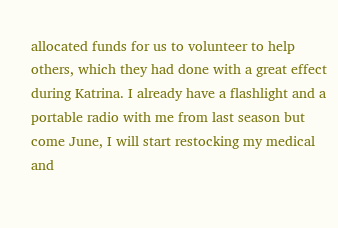allocated funds for us to volunteer to help others, which they had done with a great effect during Katrina. I already have a flashlight and a portable radio with me from last season but come June, I will start restocking my medical and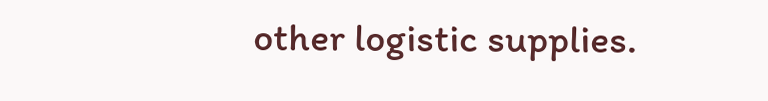other logistic supplies.